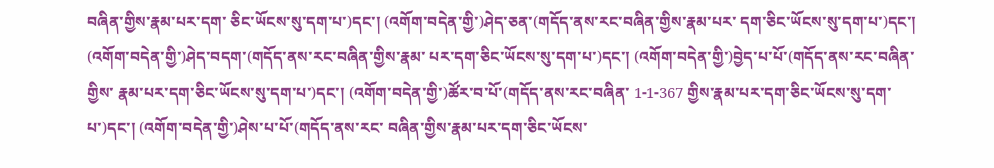བཞིན་གྱིས་རྣམ་པར་དག་ ཅིང་ཡོངས་སུ་དག་པ་)དང་། (འགོག་བདེན་གྱི་)ཤེད་ཅན་(གདོད་ནས་རང་བཞིན་གྱིས་རྣམ་པར་ དག་ཅིང་ཡོངས་སུ་དག་པ་)དང་། (འགོག་བདེན་གྱི་)ཤེད་བདག་(གདོད་ནས་རང་བཞིན་གྱིས་རྣམ་ པར་དག་ཅིང་ཡོངས་སུ་དག་པ་)དང་། (འགོག་བདེན་གྱི་)བྱེད་པ་པོ་(གདོད་ནས་རང་བཞིན་གྱིས་ རྣམ་པར་དག་ཅིང་ཡོངས་སུ་དག་པ་)དང་། (འགོག་བདེན་གྱི་)ཚོར་བ་པོ་(གདོད་ནས་རང་བཞིན་ 1-1-367 གྱིས་རྣམ་པར་དག་ཅིང་ཡོངས་སུ་དག་པ་)དང་། (འགོག་བདེན་གྱི་)ཤེས་པ་པོ་(གདོད་ནས་རང་ བཞིན་གྱིས་རྣམ་པར་དག་ཅིང་ཡོངས་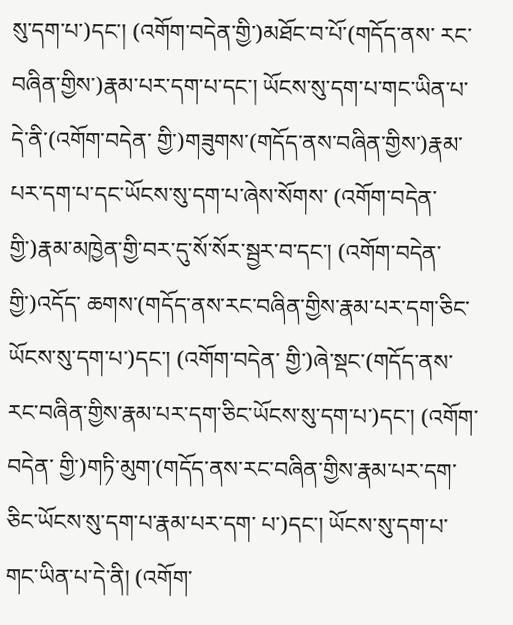སུ་དག་པ་)དང་། (འགོག་བདེན་གྱི་)མཐོང་བ་པོ་(གདོད་ནས་ རང་བཞིན་གྱིས་)རྣམ་པར་དག་པ་དང་། ཡོངས་སུ་དག་པ་གང་ཡིན་པ་དེ་ནི་(འགོག་བདེན་ གྱི་)གཟུགས་(གདོད་ནས་བཞིན་གྱིས་)རྣམ་པར་དག་པ་དང་ཡོངས་སུ་དག་པ་ཞེས་སོགས་ (འགོག་བདེན་གྱི་)རྣམ་མཁྱེན་གྱི་བར་དུ་སོ་སོར་སྦྱར་བ་དང་། (འགོག་བདེན་གྱི་)འདོད་ ཆགས་(གདོད་ནས་རང་བཞིན་གྱིས་རྣམ་པར་དག་ཅིང་ཡོངས་སུ་དག་པ་)དང་། (འགོག་བདེན་ གྱི་)ཞེ་སྡང་(གདོད་ནས་རང་བཞིན་གྱིས་རྣམ་པར་དག་ཅིང་ཡོངས་སུ་དག་པ་)དང་། (འགོག་བདེན་ གྱི་)གཏི་མུག་(གདོད་ནས་རང་བཞིན་གྱིས་རྣམ་པར་དག་ཅིང་ཡོངས་སུ་དག་པ་རྣམ་པར་དག་ པ་)དང་། ཡོངས་སུ་དག་པ་གང་ཡིན་པ་དེ་ནི། (འགོག་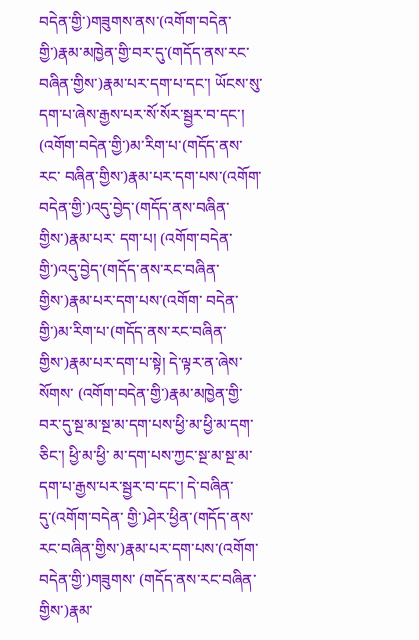བདེན་གྱི་)གཟུགས་ནས་(འགོག་བདེན་ གྱི་)རྣམ་མཁྱེན་གྱི་བར་དུ་(གདོད་ནས་རང་བཞིན་གྱིས་)རྣམ་པར་དག་པ་དང་། ཡོངས་སུ་ དག་པ་ཞེས་རྒྱས་པར་སོ་སོར་སྦྱར་བ་དང་། (འགོག་བདེན་གྱི་)མ་རིག་པ་(གདོད་ནས་རང་ བཞིན་གྱིས་)རྣམ་པར་དག་པས་(འགོག་བདེན་གྱི་)འདུ་བྱེད་(གདོད་ནས་བཞིན་གྱིས་)རྣམ་པར་ དག་པ། (འགོག་བདེན་གྱི་)འདུ་བྱེད་(གདོད་ནས་རང་བཞིན་གྱིས་)རྣམ་པར་དག་པས་(འགོག་ བདེན་གྱི་)མ་རིག་པ་(གདོད་ནས་རང་བཞིན་གྱིས་)རྣམ་པར་དག་པ་སྟེ། དེ་ལྟར་ན་ཞེས་སོགས་ (འགོག་བདེན་གྱི་)རྣམ་མཁྱེན་གྱི་བར་དུ་སྔ་མ་སྔ་མ་དག་པས་ཕྱི་མ་ཕྱི་མ་དག་ཅིང་། ཕྱི་མ་ཕྱི་ མ་དག་པས་ཀྱང་སྔ་མ་སྔ་མ་དག་པ་རྒྱས་པར་སྦྱར་བ་དང་། དེ་བཞིན་དུ་(འགོག་བདེན་ གྱི་)ཤེར་ཕྱིན་(གདོད་ནས་རང་བཞིན་གྱིས་)རྣམ་པར་དག་པས་(འགོག་བདེན་གྱི་)གཟུགས་ (གདོད་ནས་རང་བཞིན་གྱིས་)རྣམ་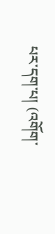པར་དག་པ། (འགོག་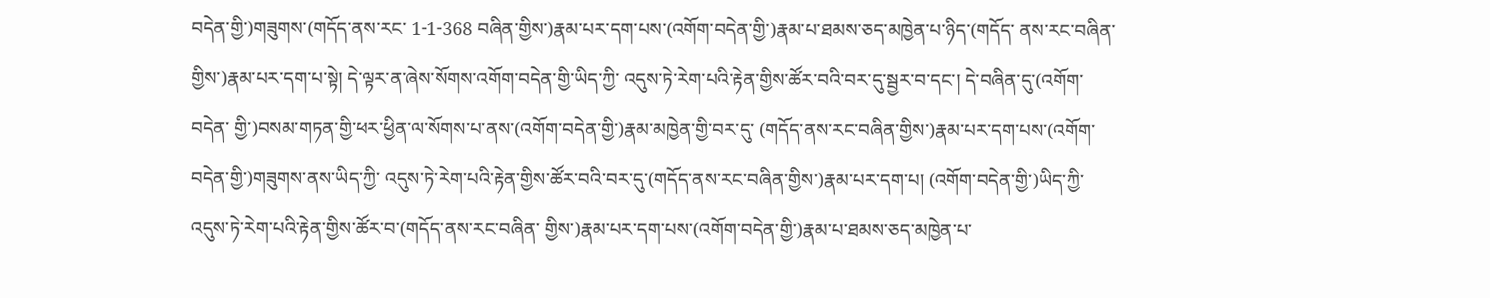བདེན་གྱི་)གཟུགས་(གདོད་ནས་རང་ 1-1-368 བཞིན་གྱིས་)རྣམ་པར་དག་པས་(འགོག་བདེན་གྱི་)རྣམ་པ་ཐམས་ཅད་མཁྱེན་པ་ཉིད་(གདོད་ ནས་རང་བཞིན་གྱིས་)རྣམ་པར་དག་པ་སྟེ། དེ་ལྟར་ན་ཞེས་སོགས་འགོག་བདེན་གྱི་ཡིད་ཀྱི་ འདུས་ཏེ་རེག་པའི་རྟེན་གྱིས་ཚོར་བའི་བར་དུ་སྦྱར་བ་དང་། དེ་བཞིན་དུ་(འགོག་བདེན་ གྱི་)བསམ་གཏན་གྱི་ཕར་ཕྱིན་ལ་སོགས་པ་ནས་(འགོག་བདེན་གྱི་)རྣམ་མཁྱེན་གྱི་བར་དུ་ (གདོད་ནས་རང་བཞིན་གྱིས་)རྣམ་པར་དག་པས་(འགོག་བདེན་གྱི་)གཟུགས་ནས་ཡིད་ཀྱི་ འདུས་ཏེ་རེག་པའི་རྟེན་གྱིས་ཚོར་བའི་བར་དུ་(གདོད་ནས་རང་བཞིན་གྱིས་)རྣམ་པར་དག་པ། (འགོག་བདེན་གྱི་)ཡིད་ཀྱི་འདུས་ཏེ་རེག་པའི་རྟེན་གྱིས་ཚོར་བ་(གདོད་ནས་རང་བཞིན་ གྱིས་)རྣམ་པར་དག་པས་(འགོག་བདེན་གྱི་)རྣམ་པ་ཐམས་ཅད་མཁྱེན་པ་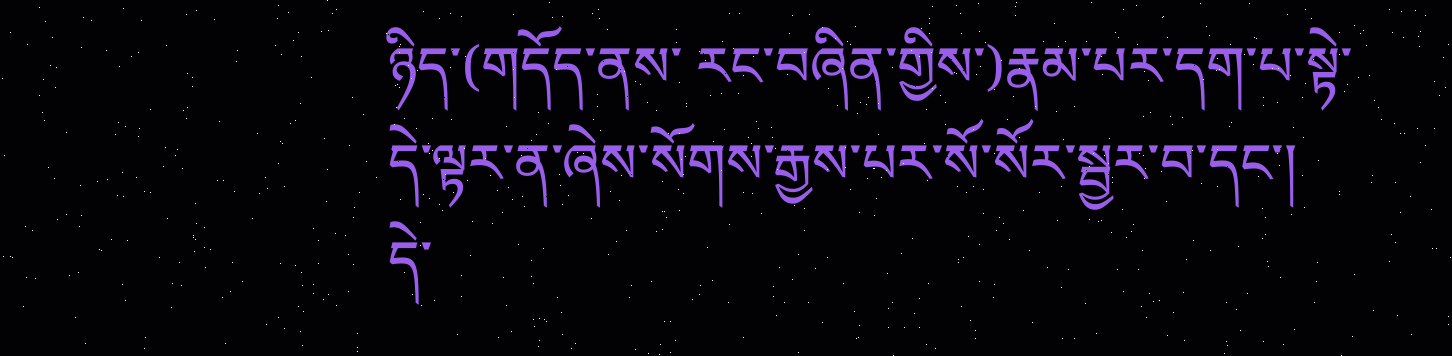ཉིད་(གདོད་ནས་ རང་བཞིན་གྱིས་)རྣམ་པར་དག་པ་སྟེ་དེ་ལྟར་ན་ཞེས་སོགས་རྒྱས་པར་སོ་སོར་སྦྱར་བ་དང་། དེ་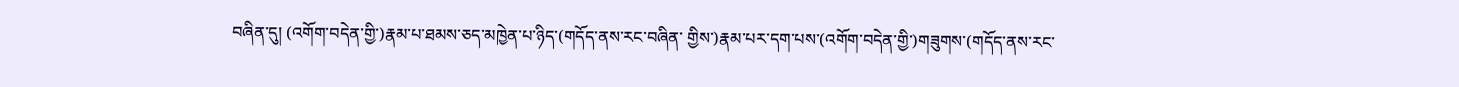བཞིན་དུ། (འགོག་བདེན་གྱི་)རྣམ་པ་ཐམས་ཅད་མཁྱེན་པ་ཉིད་(གདོད་ནས་རང་བཞིན་ གྱིས་)རྣམ་པར་དག་པས་(འགོག་བདེན་གྱི་)གཟུགས་(གདོད་ནས་རང་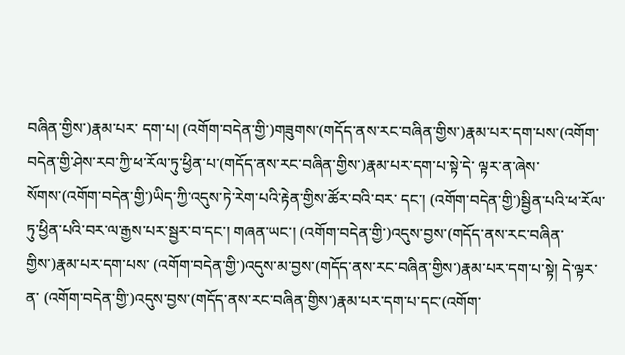བཞིན་གྱིས་)རྣམ་པར་ དག་པ། (འགོག་བདེན་གྱི་)གཟུགས་(གདོད་ནས་རང་བཞིན་གྱིས་)རྣམ་པར་དག་པས་(འགོག་ བདེན་གྱི་ཤེས་རབ་ཀྱི་ཕ་རོལ་ཏུ་ཕྱིན་པ་(གདོད་ནས་རང་བཞིན་གྱིས་)རྣམ་པར་དག་པ་སྟེ་དེ་ ལྟར་ན་ཞེས་སོགས་(འགོག་བདེན་གྱི་)ཡིད་ཀྱི་འདུས་ཏེ་རེག་པའི་རྟེན་གྱིས་ཚོར་བའི་བར་ དང་། (འགོག་བདེན་གྱི་)སྦྱིན་པའི་ཕ་རོལ་ཏུ་ཕྱིན་པའི་བར་ལ་རྒྱས་པར་སྦྱར་བ་དང་། གཞན་ཡང་། (འགོག་བདེན་གྱི་)འདུས་བྱས་(གདོད་ནས་རང་བཞིན་གྱིས་)རྣམ་པར་དག་པས་ (འགོག་བདེན་གྱི་)འདུས་མ་བྱས་(གདོད་ནས་རང་བཞིན་གྱིས་)རྣམ་པར་དག་པ་སྟེ། དེ་ལྟར་ན་ (འགོག་བདེན་གྱི་)འདུས་བྱས་(གདོད་ནས་རང་བཞིན་གྱིས་)རྣམ་པར་དག་པ་དང་(འགོག་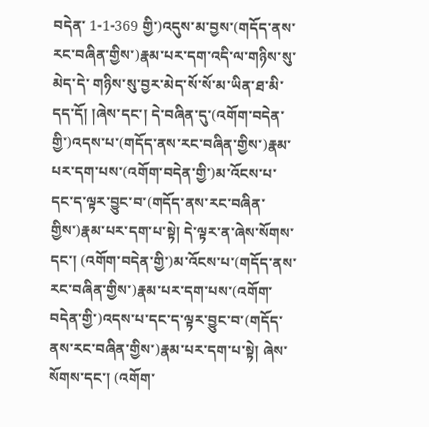བདེན་ 1-1-369 གྱི་)འདུས་མ་བྱས་(གདོད་ནས་རང་བཞིན་གྱིས་)རྣམ་པར་དག་འདི་ལ་གཉིས་སུ་མེད་དེ་ གཉིས་སུ་བྱར་མེད་སོ་སོ་མ་ཡིན་ཐ་མི་དད་དོ། །ཞེས་དང་། དེ་བཞིན་དུ་(འགོག་བདེན་ གྱི་)འདས་པ་(གདོད་ནས་རང་བཞིན་གྱིས་)རྣམ་པར་དག་པས་(འགོག་བདེན་གྱི་)མ་འོངས་པ་ དང་ད་ལྟར་བྱུང་བ་(གདོད་ནས་རང་བཞིན་གྱིས་)རྣམ་པར་དག་པ་སྟེ། དེ་ལྟར་ན་ཞེས་སོགས་ དང་། (འགོག་བདེན་གྱི་)མ་འོངས་པ་(གདོད་ནས་རང་བཞིན་གྱིས་)རྣམ་པར་དག་པས་(འགོག་ བདེན་གྱི་)འདས་པ་དང་ད་ལྟར་བྱུང་བ་(གདོད་ནས་རང་བཞིན་གྱིས་)རྣམ་པར་དག་པ་སྟེ། ཞེས་སོགས་དང་། (འགོག་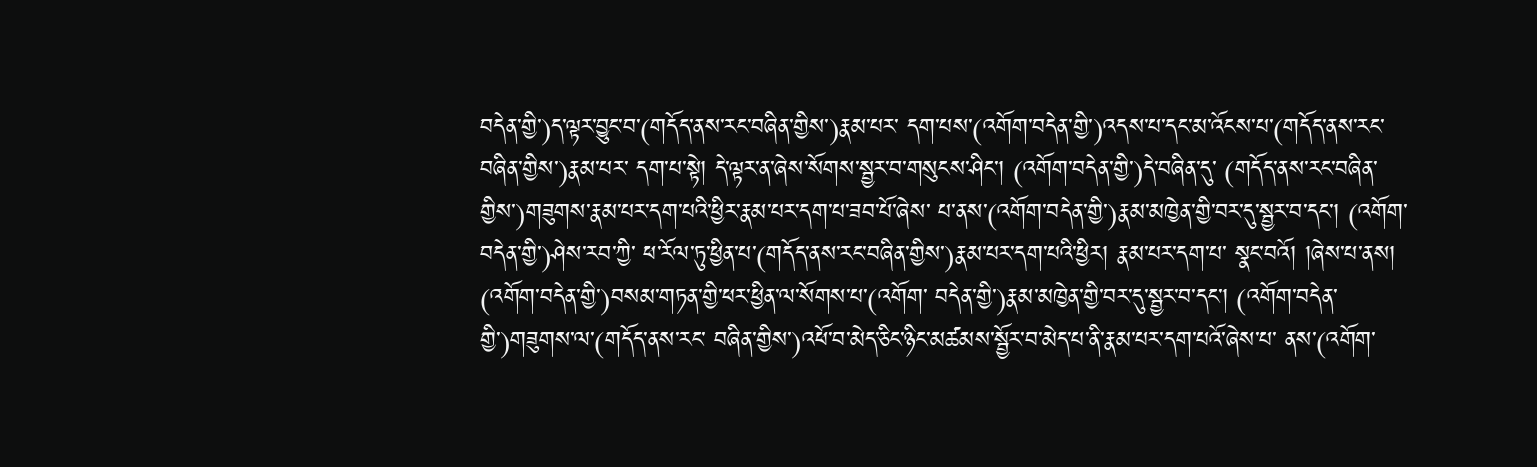བདེན་གྱི་)ད་ལྟར་བྱུང་བ་(གདོད་ནས་རང་བཞིན་གྱིས་)རྣམ་པར་ དག་པས་(འགོག་བདེན་གྱི་)འདས་པ་དང་མ་འོངས་པ་(གདོད་ནས་རང་བཞིན་གྱིས་)རྣམ་པར་ དག་པ་སྟེ། དེ་ལྟར་ན་ཞེས་སོགས་སྦྱར་བ་གསུངས་ཤིང་། (འགོག་བདེན་གྱི་)དེ་བཞིན་དུ་ (གདོད་ནས་རང་བཞིན་གྱིས་)གཟུགས་རྣམ་པར་དག་པའི་ཕྱིར་རྣམ་པར་དག་པ་ཟབ་པོ་ཞེས་ པ་ནས་(འགོག་བདེན་གྱི་)རྣམ་མཁྱེན་གྱི་བར་དུ་སྦྱར་བ་དང་། (འགོག་བདེན་གྱི་)ཤེས་རབ་ཀྱི་ ཕ་རོལ་ཏུ་ཕྱིན་པ་(གདོད་ནས་རང་བཞིན་གྱིས་)རྣམ་པར་དག་པའི་ཕྱིར། རྣམ་པར་དག་པ་ སྣང་བའོ། །ཞེས་པ་ནས། (འགོག་བདེན་གྱི་)བསམ་གཏན་གྱི་ཕར་ཕྱིན་ལ་སོགས་པ་(འགོག་ བདེན་གྱི་)རྣམ་མཁྱེན་གྱི་བར་དུ་སྦྱར་བ་དང་། (འགོག་བདེན་གྱི་)གཟུགས་ལ་(གདོད་ནས་རང་ བཞིན་གྱིས་)འཕོ་བ་མེད་ཅིང་ཉིང་མཚམས་སྦྱོར་བ་མེད་པ་ནི་རྣམ་པར་དག་པའོ་ཞེས་པ་ ནས་(འགོག་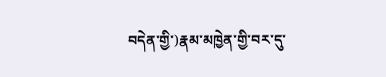བདེན་གྱི་)རྣམ་མཁྱེན་གྱི་བར་དུ་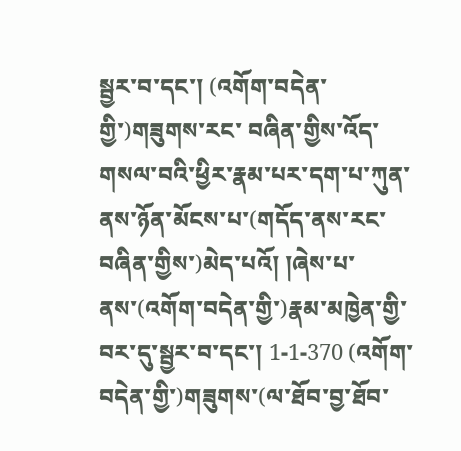སྦྱར་བ་དང་། (འགོག་བདེན་གྱི་)གཟུགས་རང་ བཞིན་གྱིས་འོད་གསལ་བའི་ཕྱིར་རྣམ་པར་དག་པ་ཀུན་ནས་ཉོན་མོངས་པ་(གདོད་ནས་རང་ བཞིན་གྱིས་)མེད་པའོ། །ཞེས་པ་ནས་(འགོག་བདེན་གྱི་)རྣམ་མཁྱེན་གྱི་བར་དུ་སྦྱར་བ་དང་། 1-1-370 (འགོག་བདེན་གྱི་)གཟུགས་(ལ་ཐོབ་བྱ་ཐོབ་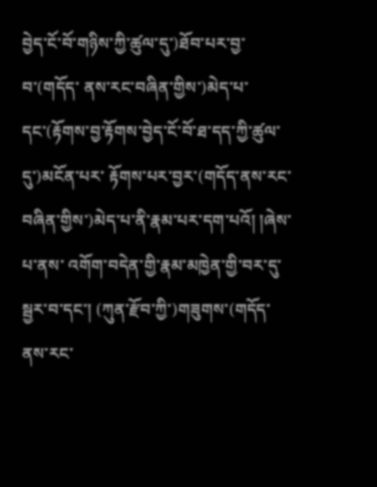བྱེད་ངོ་བོ་གཉིས་ཀྱི་ཚུལ་དུ་)ཐོབ་པར་བྱ་བ་(གདོད་ ནས་རང་བཞིན་གྱིས་)མེད་པ་དང་(རྟོགས་བྱ་རྟོགས་བྱེད་ངོ་བོ་ཐ་དད་ཀྱི་ཚུལ་དུ་)མངོན་པར་ རྟོགས་པར་བྱར་(གདོད་ནས་རང་བཞིན་གྱིས་)མེད་པ་ནི་རྣམ་པར་དག་པའོ། །ཞེས་པ་ནས་ འགོག་བདེན་གྱི་རྣམ་མཁྱེན་གྱི་བར་དུ་སྦྱར་བ་དང་། (ཀུན་རྫོབ་ཀྱི་)གཟུགས་(གདོད་ནས་རང་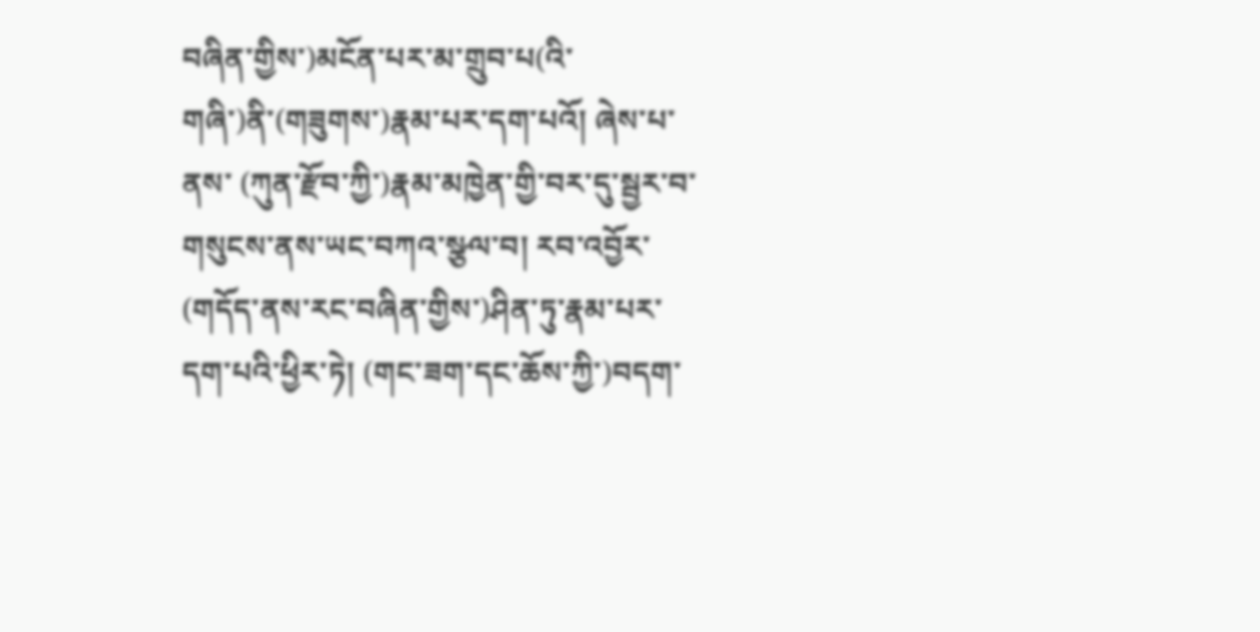བཞིན་གྱིས་)མངོན་པར་མ་གྲུབ་པ(འི་གཞི་)ནི་(གཟུགས་)རྣམ་པར་དག་པའོ། ཞེས་པ་ནས་ (ཀུན་རྫོབ་ཀྱི་)རྣམ་མཁྱེན་གྱི་བར་དུ་སྦྱར་བ་གསུངས་ནས་ཡང་བཀའ་སྩལ་བ། རབ་འབྱོར་ (གདོད་ནས་རང་བཞིན་གྱིས་)ཤིན་ཏུ་རྣམ་པར་དག་པའི་ཕྱིར་ཏེ། (གང་ཟག་དང་ཆོས་ཀྱི་)བདག་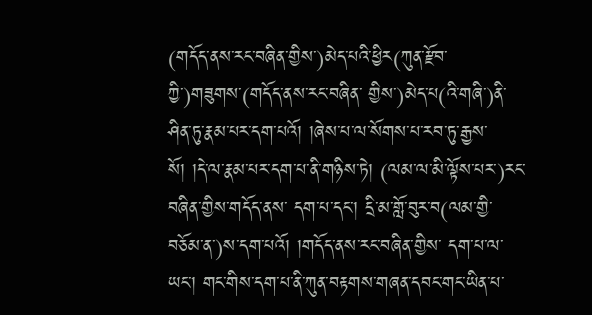(གདོད་ནས་རང་བཞིན་གྱིས་)མེད་པའི་ཕྱིར(ཀུན་རྫོབ་ཀྱི་)གཟུགས་(གདོད་ནས་རང་བཞིན་ གྱིས་)མེད་པ(འི་གཞི་)ནི་ཤིན་ཏུ་རྣམ་པར་དག་པའོ། །ཞེས་པ་ལ་སོགས་པ་རབ་ཏུ་རྒྱས་ སོ། །དེ་ལ་རྣམ་པར་དག་པ་ནི་གཉིས་ཏེ། (ལམ་ལ་མི་ལྟོས་པར་)རང་བཞིན་གྱིས་གདོད་ནས་ དག་པ་དང་། དྲི་མ་གློ་བུར་བ(ལམ་གྱི་བཅོམ་ན་)ས་དག་པའོ། །གདོད་ནས་རང་བཞིན་གྱིས་ དག་པ་ལ་ཡང་། གང་གིས་དག་པ་ནི་ཀུན་བརྟགས་གཞན་དབང་གང་ཡིན་པ་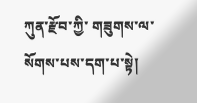ཀུན་རྫོབ་ཀྱི་ གཟུགས་ལ་སོགས་པས་དག་པ་སྟེ།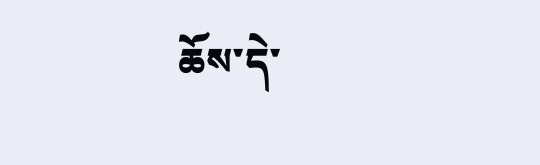ཆོས་དེ་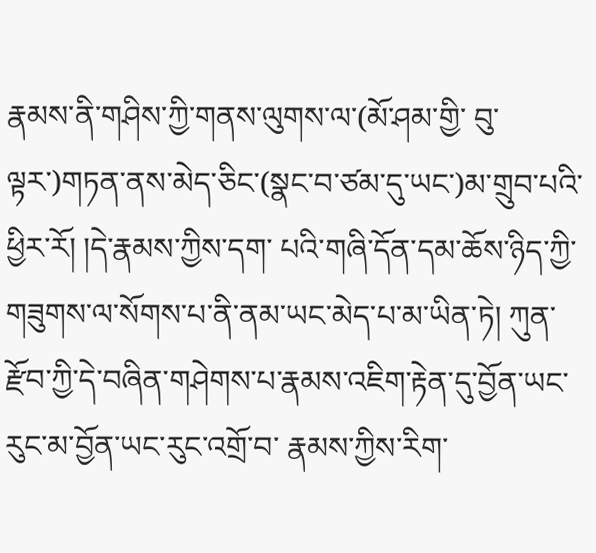རྣམས་ནི་གཤིས་ཀྱི་གནས་ལུགས་ལ་(མོ་ཤམ་གྱི་ བུ་ལྟར་)གཏན་ནས་མེད་ཅིང་(སྣང་བ་ཙམ་དུ་ཡང་)མ་གྲུབ་པའི་ཕྱིར་རོ། །དེ་རྣམས་ཀྱིས་དག་ པའི་གཞི་དོན་དམ་ཆོས་ཉིད་ཀྱི་གཟུགས་ལ་སོགས་པ་ནི་ནམ་ཡང་མེད་པ་མ་ཡིན་ཏེ། ཀུན་ རྫོབ་ཀྱི་དེ་བཞིན་གཤེགས་པ་རྣམས་འཇིག་རྟེན་དུ་བྱོན་ཡང་རུང་མ་བྱོན་ཡང་རུང་འགྲོ་བ་ རྣམས་ཀྱིས་རིག་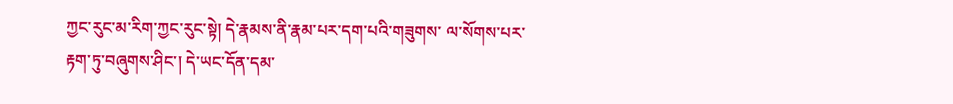ཀྱང་རུང་མ་རིག་ཀྱང་རུང་སྟེ། དེ་རྣམས་ནི་རྣམ་པར་དག་པའི་གཟུགས་ ལ་སོགས་པར་རྟག་ཏུ་བཞུགས་ཤིང་། དེ་ཡང་དོན་དམ་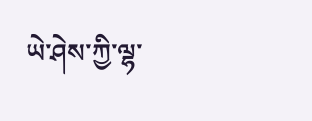ཡེ་ཤེས་ཀྱི་ལྷ་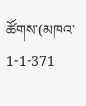ཚོགས་(མཁའ་ 1-1-371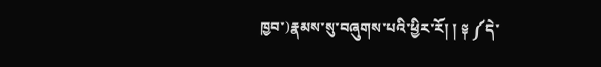ཁྱབ་)རྣམས་སུ་བཞུགས་པའི་ཕྱིར་རོ། ། ༈ ༼དེ་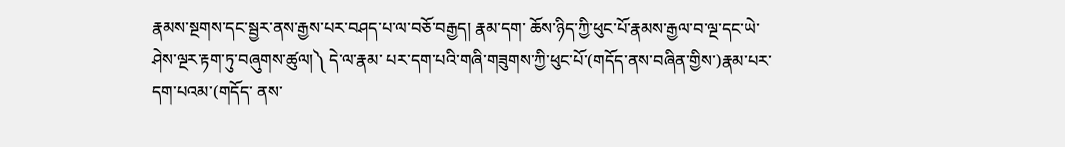རྣམས་སྔགས་དང་སྦྱར་ནས་རྒྱས་པར་བཤད་པ་ལ་བཅོ་བརྒྱད། རྣམ་དག་ ཆོས་ཉིད་ཀྱི་ཕུང་པོ་རྣམས་རྒྱལ་བ་ལྔ་དང་ཡེ་ཤེས་ལྔར་རྟག་ཏུ་བཞུགས་ཚུལ།༽ དེ་ལ་རྣམ་ པར་དག་པའི་གཞི་གཟུགས་ཀྱི་ཕུང་པོ་(གདོད་ནས་བཞིན་གྱིས་)རྣམ་པར་དག་པའམ་(གདོད་ ནས་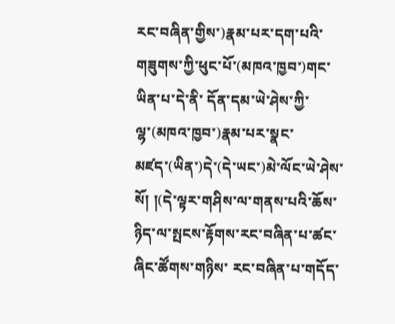རང་བཞིན་གྱིས་)རྣམ་པར་དག་པའི་གཟུགས་ཀྱི་ཕུང་པོ་(མཁའ་ཁྱབ་)གང་ཡིན་པ་དེ་ནི་ དོན་དམ་ཡེ་ཤེས་ཀྱི་ལྷ་(མཁའ་ཁྱབ་)རྣམ་པར་སྣང་མཛད་(ཡིན་)དེ་(དེ་ཡང་)མེ་ལོང་ཡེ་ཤེས་ སོ། །(དེ་ལྟར་གཤིས་ལ་གནས་པའི་ཆོས་ཉིད་ལ་སྤངས་རྟོགས་རང་བཞིན་པ་ཚང་ཞིང་ཚོགས་གཉིས་ རང་བཞིན་པ་གདོད་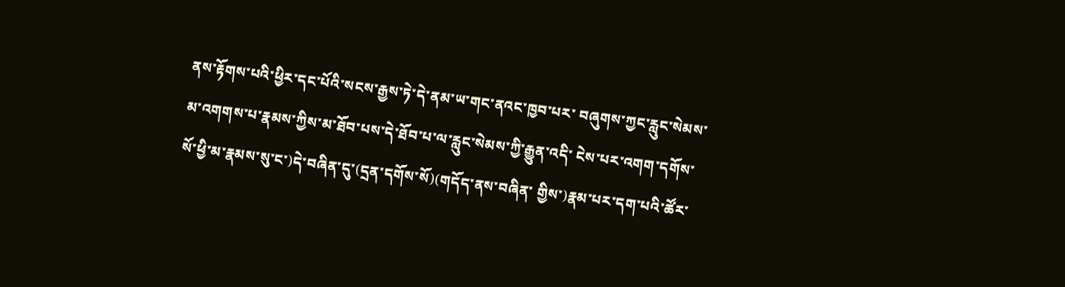ནས་རྟོགས་པའི་ཕྱིར་དང་པོའི་སངས་རྒྱས་ཏེ་དེ་ནམ་ཡ་གང་ནའང་ཁྱབ་པར་ བཞུགས་ཀྱང་རླུང་སེམས་མ་འགགས་པ་རྣམས་ཀྱིས་མ་ཐོབ་པས་དེ་ཐོབ་པ་ལ་རླུང་སེམས་ཀྱི་རྒྱུན་འདི་ ངེས་པར་འགག་དགོས་སོ་ཕྱི་མ་རྣམས་སུ་ང་)དེ་བཞིན་དུ་(དྲན་དགོས་སོ)(གདོད་ནས་བཞིན་ གྱིས་)རྣམ་པར་དག་པའི་ཚོར་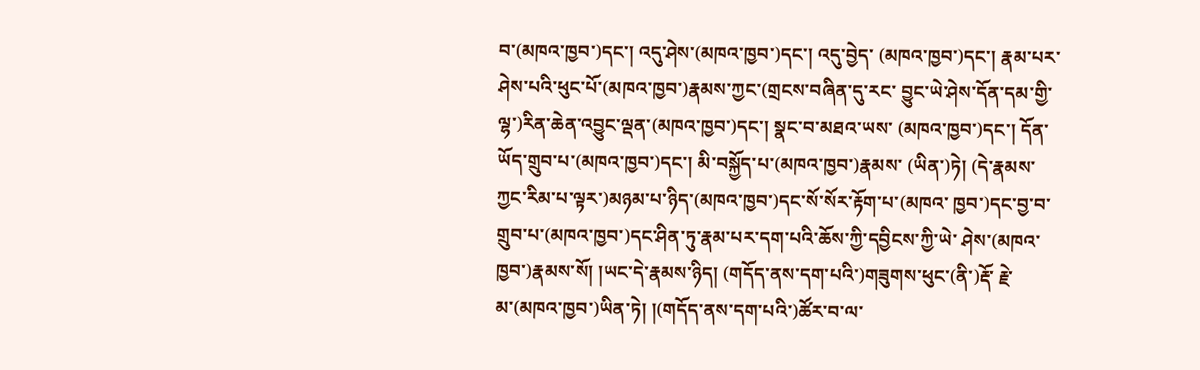བ་(མཁའ་ཁྱབ་)དང་། འདུ་ཤེས་(མཁའ་ཁྱབ་)དང་། འདུ་བྱེད་ (མཁའ་ཁྱབ་)དང་། རྣམ་པར་ཤེས་པའི་ཕུང་པོ་(མཁའ་ཁྱབ་)རྣམས་ཀྱང་(གྲངས་བཞིན་དུ་རང་ བྱུང་ཡེ་ཤེས་དོན་དམ་གྱི་ལྷ་)རིན་ཆེན་འབྱུང་ལྡན་(མཁའ་ཁྱབ་)དང་། སྣང་བ་མཐའ་ཡས་ (མཁའ་ཁྱབ་)དང་། དོན་ཡོད་གྲུབ་པ་(མཁའ་ཁྱབ་)དང་། མི་བསྐྱོད་པ་(མཁའ་ཁྱབ་)རྣམས་ (ཡིན་)ཏེ། (དེ་རྣམས་ཀྱང་རིམ་པ་ལྟར་)མཉམ་པ་ཉིད་(མཁའ་ཁྱབ་)དང་སོ་སོར་རྟོག་པ་(མཁའ་ ཁྱབ་)དང་བྱ་བ་གྲུབ་པ་(མཁའ་ཁྱབ་)དང་ཤིན་ཏུ་རྣམ་པར་དག་པའི་ཆོས་ཀྱི་དབྱིངས་ཀྱི་ཡེ་ ཤེས་(མཁའ་ཁྱབ་)རྣམས་སོ། །ཡང་དེ་རྣམས་ཉིད། (གདོད་ནས་དག་པའི་)གཟུགས་ཕུང་(ནི་)རྡོ་ རྗེ་མ་(མཁའ་ཁྱབ་)ཡིན་ཏེ། །(གདོད་ནས་དག་པའི་)ཚོར་བ་ལ་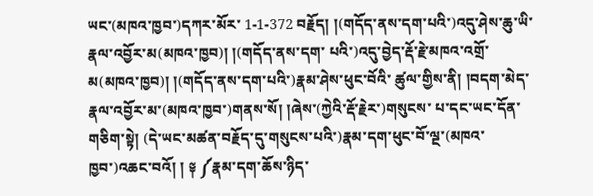ཡང་(མཁའ་ཁྱབ་)དཀར་མོར་ 1-1-372 བརྗོད། །(གདོད་ནས་དག་པའི་)འདུ་ཤེས་ཆུ་ཡི་རྣལ་འབྱོར་མ(མཁའ་ཁྱབ)། །(གདོད་ནས་དག་ པའི་)འདུ་བྱེད་རྡོ་རྗེ་མཁའ་འགྲོ་མ(མཁའ་ཁྱབ)། །(གདོད་ནས་དག་པའི་)རྣམ་ཤེས་ཕུང་བོའི་ ཚུལ་གྱིས་ནི། །བདག་མེད་རྣལ་འབྱོར་མ་(མཁའ་ཁྱབ་)གནས་སོ། །ཞེས་(ཀྱེའི་རྡོ་རྗེར་)གསུངས་ པ་དང་ཡང་དོན་གཅིག་སྟེ། (དེ་ཡང་མཚན་བརྗོད་དུ་གསུངས་པའི་)རྣམ་དག་ཕུང་བོ་ལྔ་(མཁའ་ ཁྱབ་)འཆང་བའོ། ། ༈ ༼རྣམ་དག་ཆོས་ཉིད་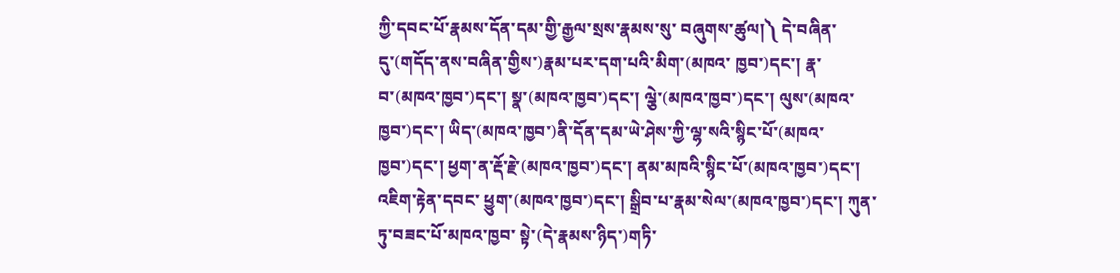ཀྱི་དབང་པོ་རྣམས་དོན་དམ་གྱི་རྒྱལ་སྲས་རྣམས་སུ་ བཞུགས་ཚུལ།༽ དེ་བཞིན་དུ་(གདོད་ནས་བཞིན་གྱིས་)རྣམ་པར་དག་པའི་མིག་(མཁའ་ ཁྱབ་)དང་། རྣ་བ་(མཁའ་ཁྱབ་)དང་། སྣ་(མཁའ་ཁྱབ་)དང་། ལྕེ་(མཁའ་ཁྱབ་)དང་། ལུས་(མཁའ་ ཁྱབ་)དང་། ཡིད་(མཁའ་ཁྱབ་)ནི་དོན་དམ་ཡེ་ཤེས་ཀྱི་ལྷ་སའི་སྙིང་པོ་(མཁའ་ཁྱབ་)དང་། ཕྱག་ན་རྡོ་རྗེ་(མཁའ་ཁྱབ་)དང་། ནམ་མཁའི་སྙིང་པོ་(མཁའ་ཁྱབ་)དང་། འཇིག་རྟེན་དབང་ ཕྱུག་(མཁའ་ཁྱབ་)དང་། སྒྲིབ་པ་རྣམ་སེལ་(མཁའ་ཁྱབ་)དང་། ཀུན་ཏུ་བཟང་པོ་མཁའ་ཁྱབ་ སྟེ་(དེ་རྣམས་ཉིད་)གཏི་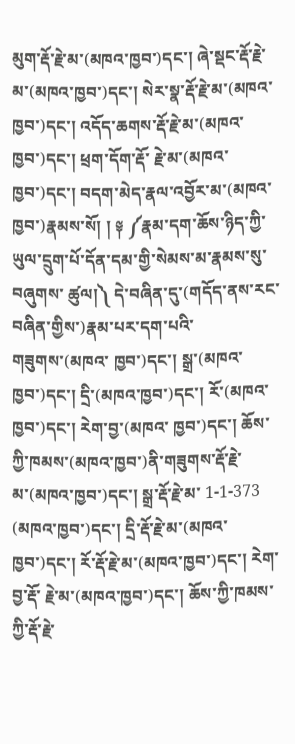མུག་རྡོ་རྗེ་མ་(མཁའ་ཁྱབ་)དང་། ཞེ་སྡང་རྡོ་རྗེ་མ་(མཁའ་ཁྱབ་)དང་། སེར་སྣ་རྡོ་རྗེ་མ་(མཁའ་ཁྱབ་)དང་། འདོད་ཆགས་རྡོ་རྗེ་མ་(མཁའ་ཁྱབ་)དང་། ཕྲག་དོག་རྡོ་ རྗེ་མ་(མཁའ་ཁྱབ་)དང་། བདག་མེད་རྣལ་འབྱོར་མ་(མཁའ་ཁྱབ་)རྣམས་སོ། ། ༈ ༼རྣམ་དག་ཆོས་ཉིད་ཀྱི་ཡུལ་དྲུག་པོ་དོན་དམ་གྱི་སེམས་མ་རྣམས་སུ་བཞུགས་ ཚུལ།༽ དེ་བཞིན་དུ་(གདོད་ནས་རང་བཞིན་གྱིས་)རྣམ་པར་དག་པའི་གཟུགས་(མཁའ་ ཁྱབ་)དང་། སྒྲ་(མཁའ་ཁྱབ་)དང་། དྲི་(མཁའ་ཁྱབ་)དང་། རོ་(མཁའ་ཁྱབ་)དང་། རེག་བྱ་(མཁའ་ ཁྱབ་)དང་། ཆོས་ཀྱི་ཁམས་(མཁའ་ཁྱབ་)ནི་གཟུགས་རྡོ་རྗེ་མ་(མཁའ་ཁྱབ་)དང་། སྒྲ་རྡོ་རྗེ་མ་ 1-1-373 (མཁའ་ཁྱབ་)དང་། དྲི་རྡོ་རྗེ་མ་(མཁའ་ཁྱབ་)དང་། རོ་རྡོ་རྗེ་མ་(མཁའ་ཁྱབ་)དང་། རེག་བྱ་རྡོ་ རྗེ་མ་(མཁའ་ཁྱབ་)དང་། ཆོས་ཀྱི་ཁམས་ཀྱི་རྡོ་རྗེ་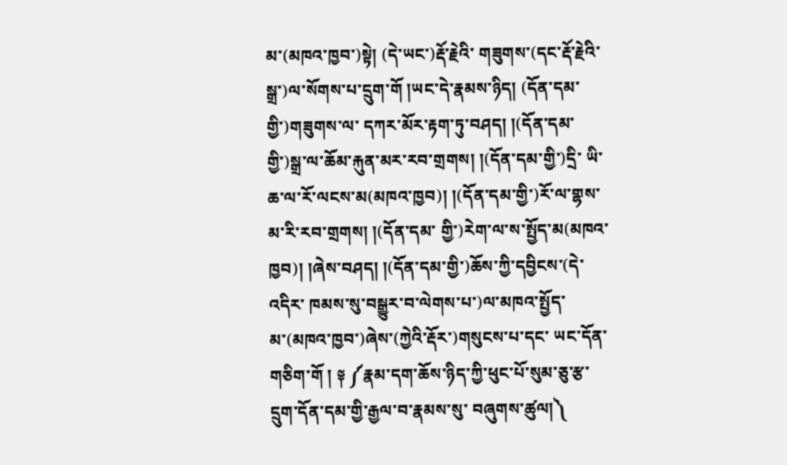མ་(མཁའ་ཁྱབ་)སྟེ། (དེ་ཡང་)རྡོ་རྗེའི་ གཟུགས་(དང་རྡོ་རྗེའི་སྒྲ་)ལ་སོགས་པ་དྲུག་གོ །ཡང་དེ་རྣམས་ཉིད། (དོན་དམ་གྱི་)གཟུགས་ལ་ དཀར་མོར་རྟག་ཏུ་བཤད། །(དོན་དམ་གྱི་)སྒྲ་ལ་ཆོམ་རྐུན་མར་རབ་གྲགས། །(དོན་དམ་གྱི་)དྲི་ ཡི་ཆ་ལ་རོ་ལངས་མ(མཁའ་ཁྱབ)། །(དོན་དམ་གྱི་)རོ་ལ་གྷས་མ་རི་རབ་གྲགས། །(དོན་དམ་ གྱི་)རེག་ལ་ས་སྤྱོད་མ(མཁའ་ཁྱབ)། །ཞེས་བཤད། །(དོན་དམ་གྱི་)ཆོས་ཀྱི་དབྱིངས་(དེ་འདིར་ ཁམས་སུ་བསྒྱུར་བ་ལེགས་པ་)ལ་མཁའ་སྤྱོད་མ་(མཁའ་ཁྱབ་)ཞེས་(ཀྱེའི་རྡོར་)གསུངས་པ་དང་ ཡང་དོན་གཅིག་གོ ། ༈ ༼རྣམ་དག་ཆོས་ཉིད་ཀྱི་ཕུང་པོ་སུམ་ཅུ་རྩ་དྲུག་དོན་དམ་གྱི་རྒྱལ་བ་རྣམས་སུ་ བཞུགས་ཚུལ།༽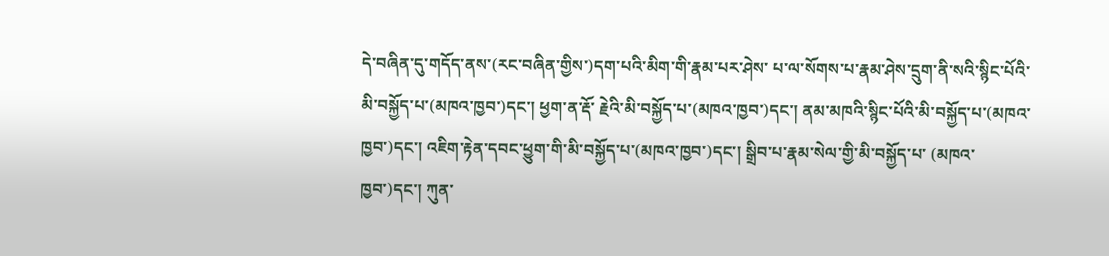དེ་བཞིན་དུ་གདོད་ནས་(རང་བཞིན་གྱིས་)དག་པའི་མིག་གི་རྣམ་པར་ཤེས་ པ་ལ་སོགས་པ་རྣམ་ཤེས་དྲུག་ནི་སའི་སྙིང་པོའི་མི་བསྐྱོད་པ་(མཁའ་ཁྱབ་)དང་། ཕྱག་ན་རྡོ་ རྗེའི་མི་བསྐྱོད་པ་(མཁའ་ཁྱབ་)དང་། ནམ་མཁའི་སྙིང་པོའི་མི་བསྐྱོད་པ་(མཁའ་ཁྱབ་)དང་། འཇིག་རྟེན་དབང་ཕྱུག་གི་མི་བསྐྱོད་པ་(མཁའ་ཁྱབ་)དང་། སྒྲིབ་པ་རྣམ་སེལ་གྱི་མི་བསྐྱོད་པ་ (མཁའ་ཁྱབ་)དང་། ཀུན་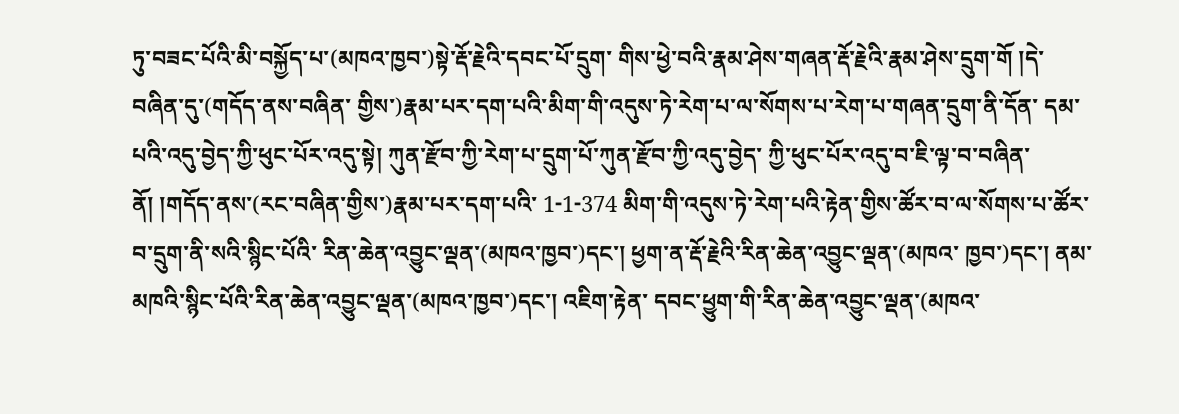ཏུ་བཟང་པོའི་མི་བསྐྱོད་པ་(མཁའ་ཁྱབ་)སྟེ་རྡོ་རྗེའི་དབང་པོ་དྲུག་ གིས་ཕྱེ་བའི་རྣམ་ཤེས་གཞན་རྡོ་རྗེའི་རྣམ་ཤེས་དྲུག་གོ །དེ་བཞིན་དུ་(གདོད་ནས་བཞིན་ གྱིས་)རྣམ་པར་དག་པའི་མིག་གི་འདུས་ཏེ་རེག་པ་ལ་སོགས་པ་རེག་པ་གཞན་དྲུག་ནི་དོན་ དམ་པའི་འདུ་བྱེད་ཀྱི་ཕུང་པོར་འདུ་སྟེ། ཀུན་རྫོབ་ཀྱི་རེག་པ་དྲུག་པོ་ཀུན་རྫོབ་ཀྱི་འདུ་བྱེད་ ཀྱི་ཕུང་པོར་འདུ་བ་ཇི་ལྟ་བ་བཞིན་ནོ། །གདོད་ནས་(རང་བཞིན་གྱིས་)རྣམ་པར་དག་པའི་ 1-1-374 མིག་གི་འདུས་ཏེ་རེག་པའི་རྟེན་གྱིས་ཚོར་བ་ལ་སོགས་པ་ཚོར་བ་དྲུག་ནི་སའི་སྙིང་པོའི་ རིན་ཆེན་འབྱུང་ལྡན་(མཁའ་ཁྱབ་)དང་། ཕྱག་ན་རྡོ་རྗེའི་རིན་ཆེན་འབྱུང་ལྡན་(མཁའ་ ཁྱབ་)དང་། ནམ་མཁའི་སྙིང་པོའི་རིན་ཆེན་འབྱུང་ལྡན་(མཁའ་ཁྱབ་)དང་། འཇིག་རྟེན་ དབང་ཕྱུག་གི་རིན་ཆེན་འབྱུང་ལྡན་(མཁའ་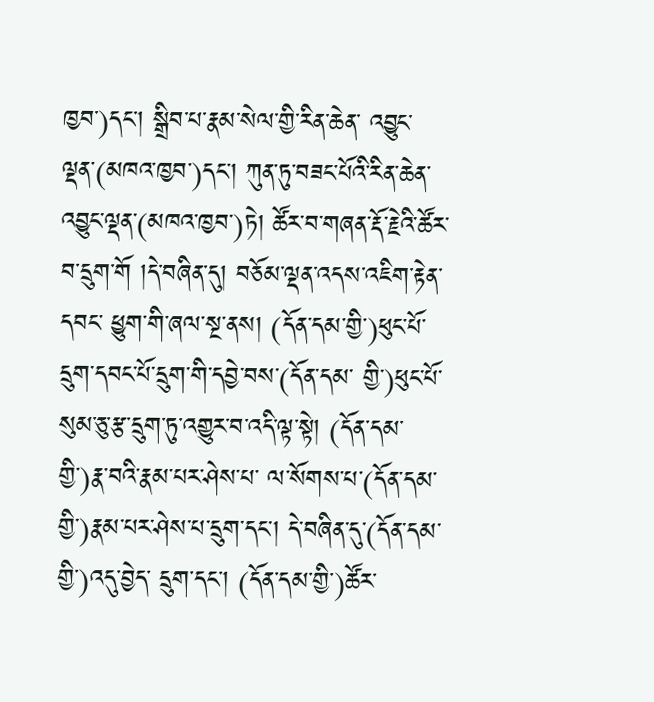ཁྱབ་)དང་། སྒྲིབ་པ་རྣམ་སེལ་གྱི་རིན་ཆེན་ འབྱུང་ལྡན་(མཁའ་ཁྱབ་)དང་། ཀུན་ཏུ་བཟང་པོའི་རིན་ཆེན་འབྱུང་ལྡན་(མཁའ་ཁྱབ་)ཏེ། ཚོར་བ་གཞན་རྡོ་རྗེའི་ཚོར་བ་དྲུག་གོ །དེ་བཞིན་དུ། བཅོམ་ལྡན་འདས་འཇིག་རྟེན་དབང་ ཕྱུག་གི་ཞལ་སྔ་ནས། (དོན་དམ་གྱི་)ཕུང་པོ་དྲུག་དབང་པོ་དྲུག་གི་དབྱེ་བས་(དོན་དམ་ གྱི་)ཕུང་པོ་སུམ་ཅུ་རྩ་དྲུག་ཏུ་འགྱུར་བ་འདི་ལྟ་སྟེ། (དོན་དམ་གྱི་)རྣ་བའི་རྣམ་པར་ཤེས་པ་ ལ་སོགས་པ་(དོན་དམ་གྱི་)རྣམ་པར་ཤེས་པ་དྲུག་དང་། དེ་བཞིན་དུ་(དོན་དམ་གྱི་)འདུ་བྱེད་ དྲུག་དང་། (དོན་དམ་གྱི་)ཚོར་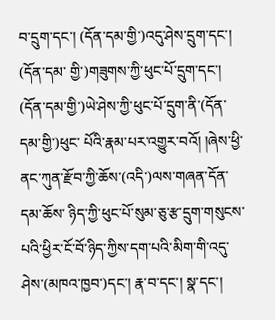བ་དྲུག་དང་། (དོན་དམ་གྱི་)འདུ་ཤེས་དྲུག་དང་། (དོན་དམ་ གྱི་)གཟུགས་ཀྱི་ཕུང་པོ་དྲུག་དང་། (དོན་དམ་གྱི་)ཡེ་ཤེས་ཀྱི་ཕུང་པོ་དྲུག་ནི་(དོན་དམ་གྱི་)ཕུང་ པོའི་རྣམ་པར་འགྱུར་བའོ། །ཞེས་ཕྱི་ནང་ཀུན་རྫོབ་ཀྱི་ཆོས་(འདི་)ལས་གཞན་དོན་དམ་ཆོས་ ཉིད་ཀྱི་ཕུང་པོ་སུམ་ཅུ་རྩ་དྲུག་གསུངས་པའི་ཕྱིར་ངོ་བོ་ཉིད་ཀྱིས་དག་པའི་མིག་གི་འདུ་ ཤེས་(མཁའ་ཁྱབ་)དང་། རྣ་བ་དང་། སྣ་དང་།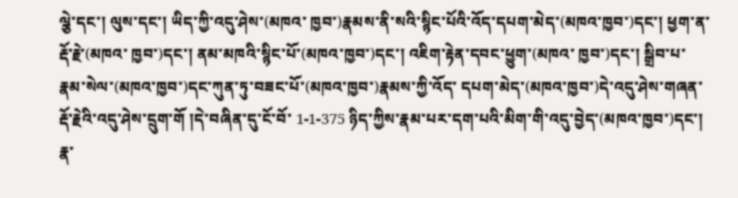ལྕེ་དང་། ལུས་དང་། ཡིད་ཀྱི་འདུ་ཤེས་(མཁའ་ ཁྱབ་)རྣམས་ནི་སའི་སྙིང་པོའི་འོད་དཔག་མེད་(མཁའ་ཁྱབ་)དང་། ཕྱག་ན་རྡོ་རྗེ་(མཁའ་ ཁྱབ་)དང་། ནམ་མཁའི་སྙིང་པོ་(མཁའ་ཁྱབ་)དང་། འཇིག་རྟེན་དབང་ཕྱུག་(མཁའ་ ཁྱབ་)དང་། སྒྲིབ་པ་རྣམ་སེལ་(མཁའ་ཁྱབ་)དང་ཀུན་ཏུ་བཟང་པོ་(མཁའ་ཁྱབ་)རྣམས་ཀྱི་འོད་ དཔག་མེད་(མཁའ་ཁྱབ་)དེ་འདུ་ཤེས་གཞན་རྡོ་རྗེའི་འདུ་ཤེས་དྲུག་གོ །དེ་བཞིན་དུ་ངོ་བོ་ 1-1-375 ཉིད་ཀྱིས་རྣམ་པར་དག་པའི་མིག་གི་འདུ་བྱེད་(མཁའ་ཁྱབ་)དང་། རྣ་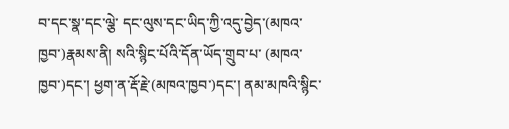བ་དང་སྣ་དང་ལྕེ་ དང་ལུས་དང་ཡིད་ཀྱི་འདུ་བྱེད་(མཁའ་ཁྱབ་)རྣམས་ནི། སའི་སྙིང་པོའི་དོན་ཡོད་གྲུབ་པ་ (མཁའ་ཁྱབ་)དང་། ཕྱག་ན་རྡོ་རྗེ་(མཁའ་ཁྱབ་)དང་། ནམ་མཁའི་སྙིང་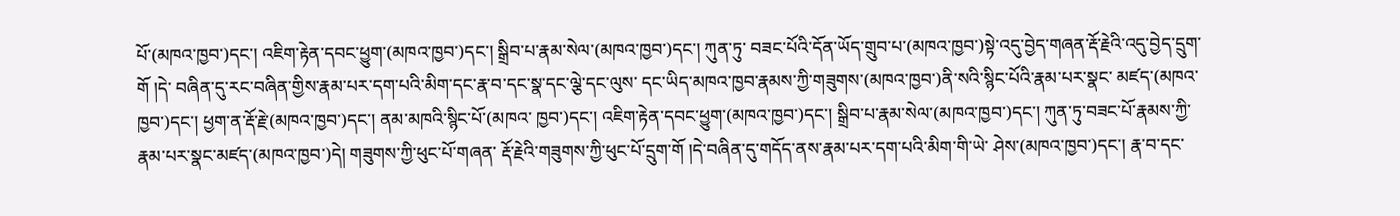པོ་(མཁའ་ཁྱབ་)དང་། འཇིག་རྟེན་དབང་ཕྱུག་(མཁའ་ཁྱབ་)དང་། སྒྲིབ་པ་རྣམ་སེལ་(མཁའ་ཁྱབ་)དང་། ཀུན་ཏུ་ བཟང་པོའི་དོན་ཡོད་གྲུབ་པ་(མཁའ་ཁྱབ་)སྟེ་འདུ་བྱེད་གཞན་རྡོ་རྗེའི་འདུ་བྱེད་དྲུག་གོ །དེ་ བཞིན་དུ་རང་བཞིན་གྱིས་རྣམ་པར་དག་པའི་མིག་དང་རྣ་བ་དང་སྣ་དང་ལྕེ་དང་ལུས་ དང་ཡིད་མཁའ་ཁྱབ་རྣམས་ཀྱི་གཟུགས་(མཁའ་ཁྱབ་)ནི་སའི་སྙིང་པོའི་རྣམ་པར་སྣང་ མཛད་(མཁའ་ཁྱབ་)དང་། ཕྱག་ན་རྡོ་རྗེ་(མཁའ་ཁྱབ་)དང་། ནམ་མཁའི་སྙིང་པོ་(མཁའ་ ཁྱབ་)དང་། འཇིག་རྟེན་དབང་ཕྱུག་(མཁའ་ཁྱབ་)དང་། སྒྲིབ་པ་རྣམ་སེལ་(མཁའ་ཁྱབ་)དང་། ཀུན་ཏུ་བཟང་པོ་རྣམས་ཀྱི་རྣམ་པར་སྣང་མཛད་(མཁའ་ཁྱབ་)དེ། གཟུགས་ཀྱི་ཕུང་པོ་གཞན་ རྡོ་རྗེའི་གཟུགས་ཀྱི་ཕུང་པོ་དྲུག་གོ །དེ་བཞིན་དུ་གདོད་ནས་རྣམ་པར་དག་པའི་མིག་གི་ཡེ་ ཤེས་(མཁའ་ཁྱབ་)དང་། རྣ་བ་དང་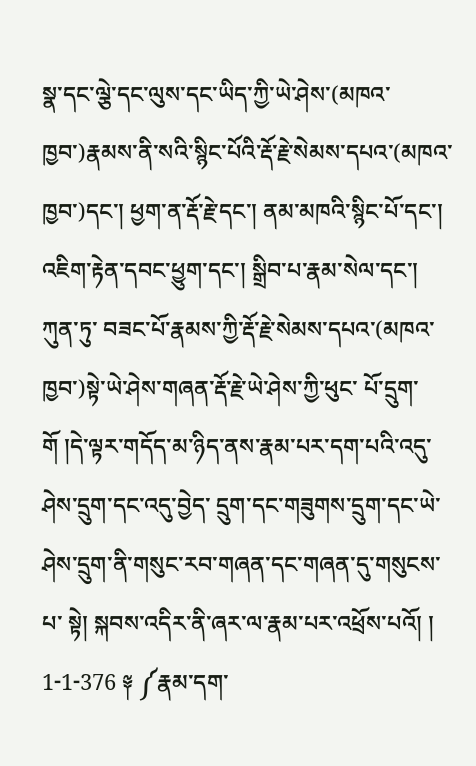སྣ་དང་ལྕེ་དང་ལུས་དང་ཡིད་ཀྱི་ཡེ་ཤེས་(མཁའ་ ཁྱབ་)རྣམས་ནི་སའི་སྙིང་པོའི་རྡོ་རྗེ་སེམས་དཔའ་(མཁའ་ཁྱབ་)དང་། ཕྱག་ན་རྡོ་རྗེ་དང་། ནམ་མཁའི་སྙིང་པོ་དང་། འཇིག་རྟེན་དབང་ཕྱུག་དང་། སྒྲིབ་པ་རྣམ་སེལ་དང་། ཀུན་ཏུ་ བཟང་པོ་རྣམས་ཀྱི་རྡོ་རྗེ་སེམས་དཔའ་(མཁའ་ཁྱབ་)སྟེ་ཡེ་ཤེས་གཞན་རྡོ་རྗེ་ཡེ་ཤེས་ཀྱི་ཕུང་ པོ་དྲུག་གོ །དེ་ལྟར་གདོད་མ་ཉིད་ནས་རྣམ་པར་དག་པའི་འདུ་ཤེས་དྲུག་དང་འདུ་བྱེད་ དྲུག་དང་གཟུགས་དྲུག་དང་ཡེ་ཤེས་དྲུག་ནི་གསུང་རབ་གཞན་དང་གཞན་དུ་གསུངས་པ་ སྟེ། སྐབས་འདིར་ནི་ཞར་ལ་རྣམ་པར་འཕྲོས་པའོ། ། 1-1-376 ༈ ༼རྣམ་དག་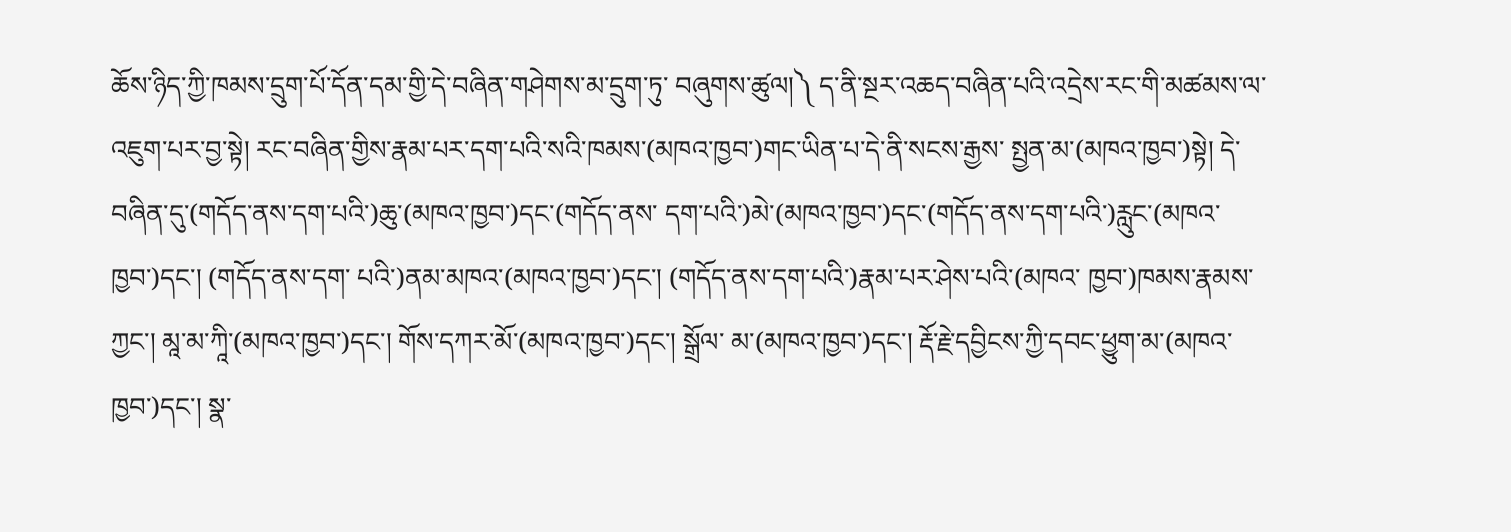ཆོས་ཉིད་ཀྱི་ཁམས་དྲུག་པོ་དོན་དམ་གྱི་དེ་བཞིན་གཤེགས་མ་དྲུག་ཏུ་ བཞུགས་ཚུལ།༽ ད་ནི་སྔར་འཆད་བཞིན་པའི་འདྲེས་རང་གི་མཚམས་ལ་འཇུག་པར་བྱ་སྟེ། རང་བཞིན་གྱིས་རྣམ་པར་དག་པའི་སའི་ཁམས་(མཁའ་ཁྱབ་)གང་ཡིན་པ་དེ་ནི་སངས་རྒྱས་ སྤྱན་མ་(མཁའ་ཁྱབ་)སྟེ། དེ་བཞིན་དུ་(གདོད་ནས་དག་པའི་)ཆུ་(མཁའ་ཁྱབ་)དང་(གདོད་ནས་ དག་པའི་)མེ་(མཁའ་ཁྱབ་)དང་(གདོད་ནས་དག་པའི་)རླུང་(མཁའ་ཁྱབ་)དང་། (གདོད་ནས་དག་ པའི་)ནམ་མཁའ་(མཁའ་ཁྱབ་)དང་། (གདོད་ནས་དག་པའི་)རྣམ་པར་ཤེས་པའི་(མཁའ་ ཁྱབ་)ཁམས་རྣམས་ཀྱང་། མཱ་མ་ཀཱི་(མཁའ་ཁྱབ་)དང་། གོས་དཀར་མོ་(མཁའ་ཁྱབ་)དང་། སྒྲོལ་ མ་(མཁའ་ཁྱབ་)དང་། རྡོ་རྗེ་དབྱིངས་ཀྱི་དབང་ཕྱུག་མ་(མཁའ་ཁྱབ་)དང་། སྣ་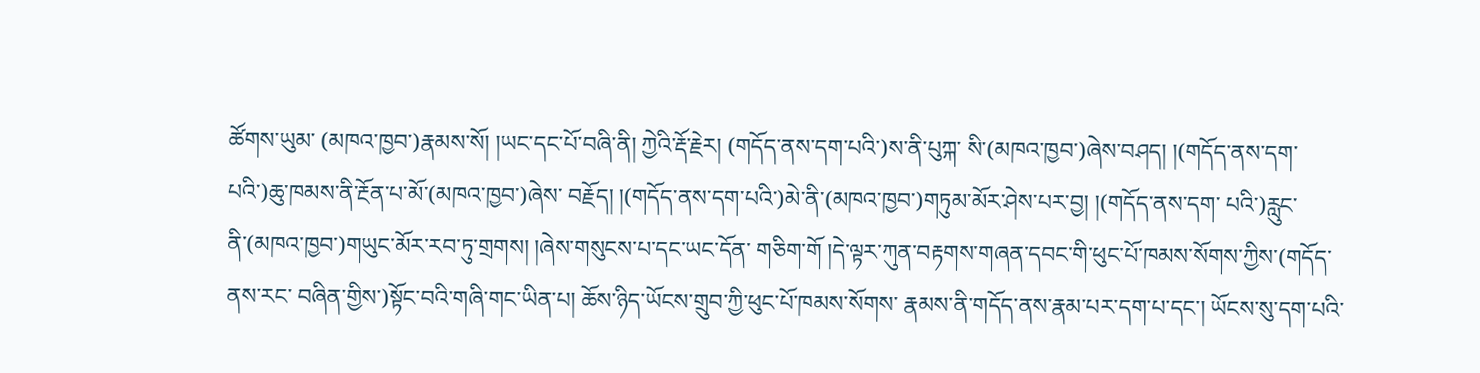ཚོགས་ཡུམ་ (མཁའ་ཁྱབ་)རྣམས་སོ། །ཡང་དང་པོ་བཞི་ནི། ཀྱེའི་རྡོ་རྗེར། (གདོད་ནས་དག་པའི་)ས་ནི་པུཀྐ་ སི་(མཁའ་ཁྱབ་)ཞེས་བཤད། །(གདོད་ནས་དག་པའི་)ཆུ་ཁམས་ནི་རྔོན་པ་མོ་(མཁའ་ཁྱབ་)ཞེས་ བརྗོད། །(གདོད་ནས་དག་པའི་)མེ་ནི་(མཁའ་ཁྱབ་)གཏུམ་མོར་ཤེས་པར་བྱ། །(གདོད་ནས་དག་ པའི་)རླུང་ནི་(མཁའ་ཁྱབ་)གཡུང་མོར་རབ་ཏུ་གྲགས། །ཞེས་གསུངས་པ་དང་ཡང་དོན་ གཅིག་གོ །དེ་ལྟར་ཀུན་བརྟགས་གཞན་དབང་གི་ཕུང་པོ་ཁམས་སོགས་ཀྱིས་(གདོད་ནས་རང་ བཞིན་གྱིས་)སྟོང་བའི་གཞི་གང་ཡིན་པ། ཆོས་ཉིད་ཡོངས་གྲུབ་ཀྱི་ཕུང་པོ་ཁམས་སོགས་ རྣམས་ནི་གདོད་ནས་རྣམ་པར་དག་པ་དང་། ཡོངས་སུ་དག་པའི་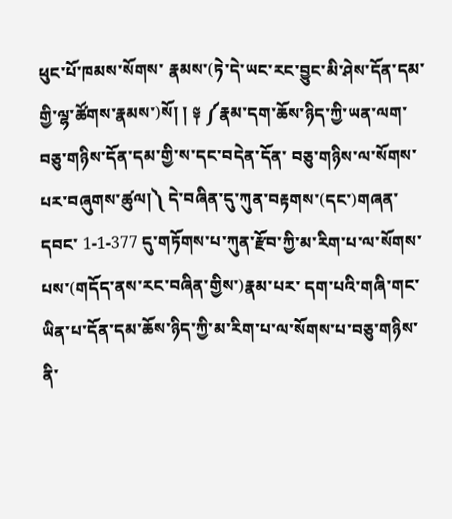ཕུང་པོ་ཁམས་སོགས་ རྣམས་(ཏེ་དེ་ཡང་རང་བྱུང་མི་ཤེས་དོན་དམ་གྱི་ལྷ་ཚོགས་རྣམས་)སོ། ། ༈ ༼རྣམ་དག་ཆོས་ཉིད་ཀྱི་ཡན་ལག་བཅུ་གཉིས་དོན་དམ་གྱི་ས་དང་བདེན་དོན་ བཅུ་གཉིས་ལ་སོགས་པར་བཞུགས་ཚུལ།༽ དེ་བཞིན་དུ་ཀུན་བརྟགས་(དང་)གཞན་དབང་ 1-1-377 དུ་གཏོགས་པ་ཀུན་རྫོབ་ཀྱི་མ་རིག་པ་ལ་སོགས་པས་(གདོད་ནས་རང་བཞིན་གྱིས་)རྣམ་པར་ དག་པའི་གཞི་གང་ཡིན་པ་དོན་དམ་ཆོས་ཉིད་ཀྱི་མ་རིག་པ་ལ་སོགས་པ་བཅུ་གཉིས་ནི་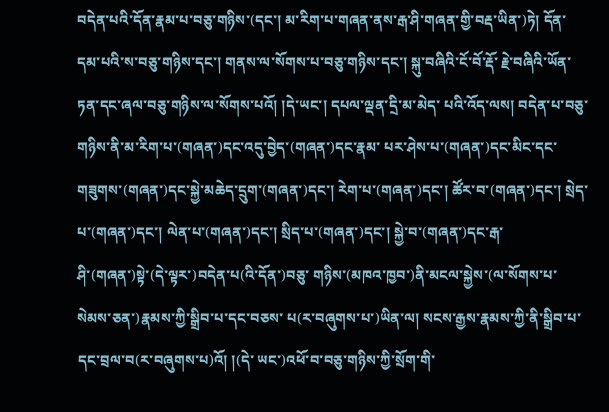བདེན་པའི་དོན་རྣམ་པ་བཅུ་གཉིས་(དང་། མ་རིག་པ་གཞན་ནས་རྒ་ཤི་གཞན་གྱི་བརྡ་ཡིན་)ཏེ། དོན་དམ་པའི་ས་བཅུ་གཉིས་དང་། གནས་ལ་སོགས་པ་བཅུ་གཉིས་དང་། སྐུ་བཞིའི་ངོ་བོ་རྡོ་ རྗེ་བཞིའི་ཡོན་ཏན་དང་ཞལ་བཅུ་གཉིས་ལ་སོགས་པའོ། །དེ་ཡང་། དཔལ་ལྡན་དྲི་མ་མེད་ པའི་འོད་ལས། བདེན་པ་བཅུ་གཉིས་ནི་མ་རིག་པ་(གཞན་)དང་འདུ་བྱེད་(གཞན་)དང་རྣམ་ པར་ཤེས་པ་(གཞན་)དང་མིང་དང་གཟུགས་(གཞན་)དང་སྐྱེ་མཆེད་དྲུག་(གཞན་)དང་། རེག་པ་(གཞན་)དང་། ཚོར་བ་(གཞན་)དང་། སྲེད་པ་(གཞན་)དང་། ལེན་པ་(གཞན་)དང་། སྲིད་པ་(གཞན་)དང་། སྐྱེ་བ་(གཞན་)དང་རྒ་ཤི་(གཞན་)སྟེ་(དེ་ལྟར་)བདེན་པ(འི་དོན་)བཅུ་ གཉིས་(མཁའ་ཁྱབ་)ནི་མངལ་སྐྱེས་(ལ་སོགས་པ་སེམས་ཅན་)རྣམས་ཀྱི་སྒྲིབ་པ་དང་བཅས་ པ(ར་བཞུགས་པ་)ཡིན་ལ། སངས་རྒྱས་རྣམས་ཀྱི་ནི་སྒྲིབ་པ་དང་བྲལ་བ(ར་བཞུགས་པ)འོ། །(དེ་ ཡང་)འཕོ་བ་བཅུ་གཉིས་ཀྱི་སྲོག་གི་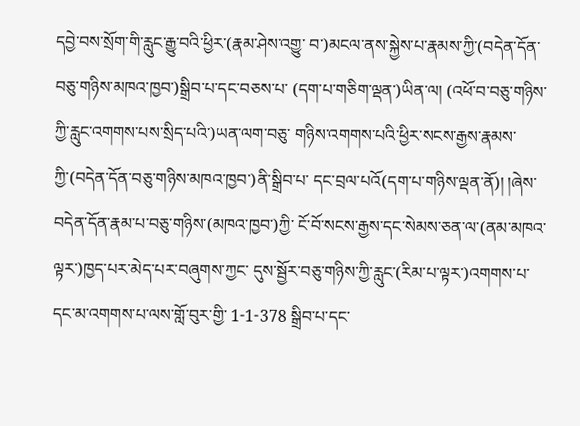དབྱེ་བས་སྲོག་གི་རླུང་རྒྱུ་བའི་ཕྱིར་(རྣམ་ཤེས་འགྱུ་ བ་)མངལ་ནས་སྐྱེས་པ་རྣམས་ཀྱི་(བདེན་དོན་བཅུ་གཉིས་མཁའ་ཁྱབ་)སྒྲིབ་པ་དང་བཅས་པ་ (དག་པ་གཅིག་ལྡན་)ཡིན་ལ། (འཕོ་བ་བཅུ་གཉིས་ཀྱི་རླུང་འགགས་པས་སྲིད་པའི་)ཡན་ལག་བཅུ་ གཉིས་འགགས་པའི་ཕྱིར་སངས་རྒྱས་རྣམས་ཀྱི་(བདེན་དོན་བཅུ་གཉིས་མཁའ་ཁྱབ་)ནི་སྒྲིབ་པ་ དང་བྲལ་པའོ(དག་པ་གཉིས་ལྡན་ནོ)། །ཞེས་བདེན་དོན་རྣམ་པ་བཅུ་གཉིས་(མཁའ་ཁྱབ་)ཀྱི་ ངོ་བོ་སངས་རྒྱས་དང་སེམས་ཅན་ལ་(ནམ་མཁའ་ལྟར་)ཁྱད་པར་མེད་པར་བཞུགས་ཀྱང་ དུས་སྦྱོར་བཅུ་གཉིས་ཀྱི་རླུང་(རིམ་པ་ལྟར་)འགགས་པ་དང་མ་འགགས་པ་ལས་གློ་བུར་གྱི་ 1-1-378 སྒྲིབ་པ་དང་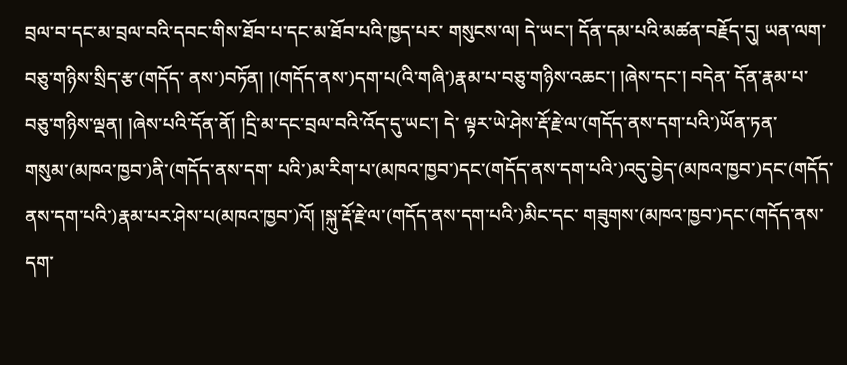བྲལ་བ་དང་མ་བྲལ་བའི་དབང་གིས་ཐོབ་པ་དང་མ་ཐོབ་པའི་ཁྱད་པར་ གསུངས་ལ། དེ་ཡང་། དོན་དམ་པའི་མཚན་བརྗོད་དུ། ཡན་ལག་བཅུ་གཉིས་སྲིད་རྩ་(གདོད་ ནས་)བཏོན། །(གདོད་ནས་)དག་པ(འི་གཞི་)རྣམ་པ་བཅུ་གཉིས་འཆང་། །ཞེས་དང་། བདེན་ དོན་རྣམ་པ་བཅུ་གཉིས་ལྡན། །ཞེས་པའི་དོན་ནོ། །དྲི་མ་དང་བྲལ་བའི་འོད་དུ་ཡང་། དེ་ ལྟར་ཡེ་ཤེས་རྡོ་རྗེ་ལ་(གདོད་ནས་དག་པའི་)ཡོན་ཏན་གསུམ་(མཁའ་ཁྱབ་)ནི་(གདོད་ནས་དག་ པའི་)མ་རིག་པ་(མཁའ་ཁྱབ་)དང་(གདོད་ནས་དག་པའི་)འདུ་བྱེད་(མཁའ་ཁྱབ་)དང་(གདོད་ ནས་དག་པའི་)རྣམ་པར་ཤེས་པ(མཁའ་ཁྱབ་)འོ། །སྐུ་རྡོ་རྗེ་ལ་(གདོད་ནས་དག་པའི་)མིང་དང་ གཟུགས་(མཁའ་ཁྱབ་)དང་(གདོད་ནས་དག་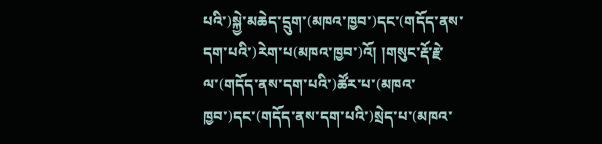པའི་)སྐྱེ་མཆེད་དྲུག་(མཁའ་ཁྱབ་)དང་(གདོད་ནས་ དག་པའི་)རེག་པ(མཁའ་ཁྱབ་)འོ། །གསུང་རྡོ་རྗེ་ལ་(གདོད་ནས་དག་པའི་)ཚོར་པ་(མཁའ་ ཁྱབ་)དང་(གདོད་ནས་དག་པའི་)སྲེད་པ་(མཁའ་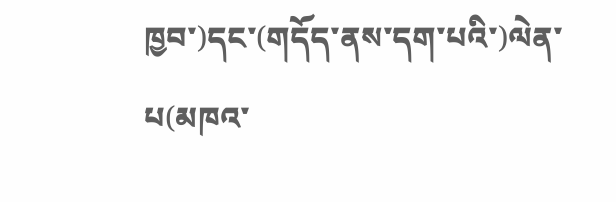ཁྱབ་)དང་(གདོད་ནས་དག་པའི་)ལེན་པ(མཁའ་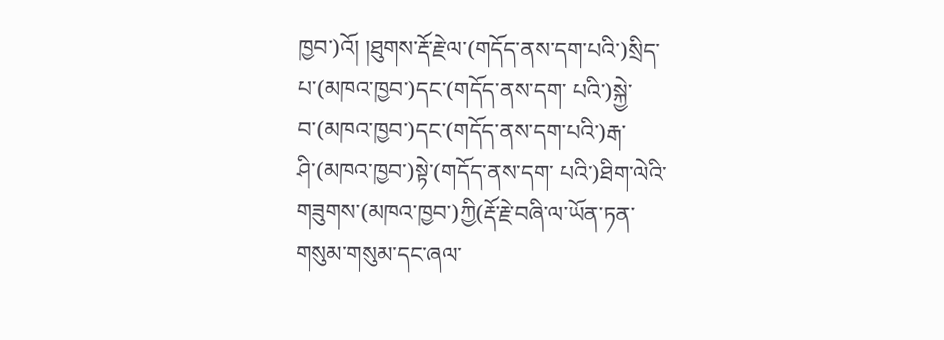ཁྱབ་)འོ། །ཐུགས་རྡོ་རྗེ་ལ་(གདོད་ནས་དག་པའི་)སྲིད་པ་(མཁའ་ཁྱབ་)དང་(གདོད་ནས་དག་ པའི་)སྐྱེ་བ་(མཁའ་ཁྱབ་)དང་(གདོད་ནས་དག་པའི་)རྒ་ཤི་(མཁའ་ཁྱབ་)སྟེ་(གདོད་ནས་དག་ པའི་)ཐིག་ལེའི་གཟུགས་(མཁའ་ཁྱབ་)ཀྱི(རྡོ་རྗེ་བཞི་ལ་ཡོན་ཏན་གསུམ་གསུམ་དང་ཞལ་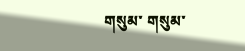གསུམ་ གསུམ་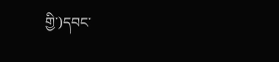གྱི་)དབང་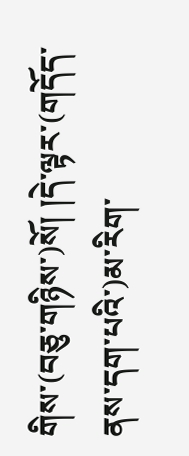གིས་(བཅུ་གཉིས་)སོ། །དེ་ལྟར་(གདོད་ནས་དག་པའི་)མ་རིག་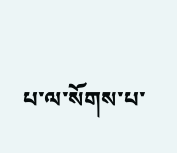པ་ལ་སོགས་པ་